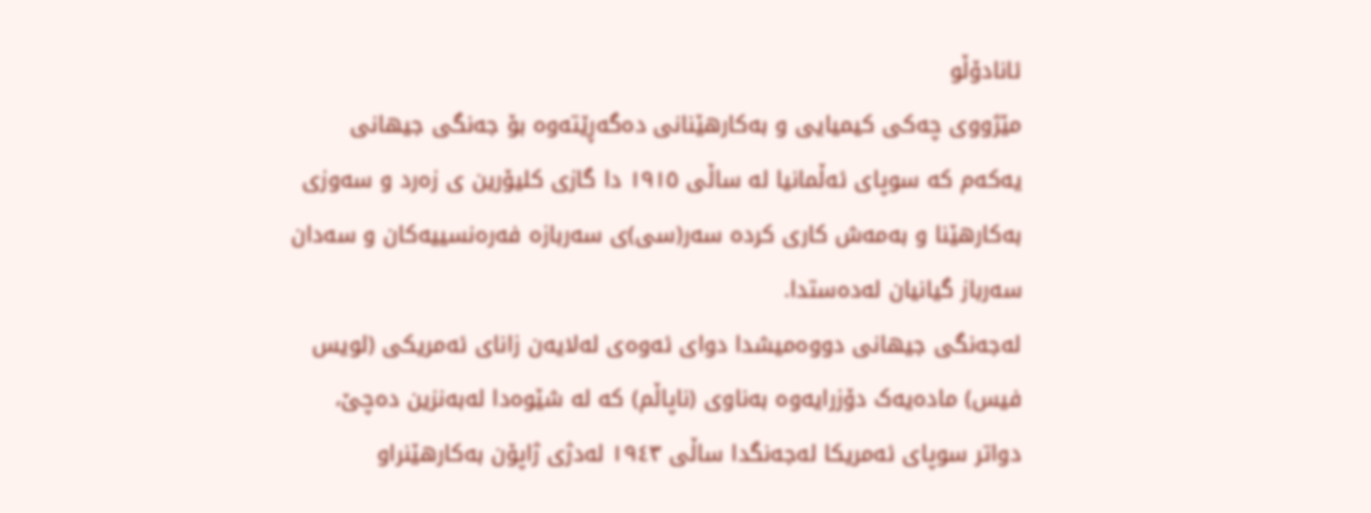ئانادۆڵو
مێژووی چەکی کیمیایی و بەکارھێنانی دەگەڕێتەوە بۆ جەنگی جیھانی یەکەم کە سوپای ئەڵمانیا لە ساڵی ١٩١٥ دا گازی کلیۆرین ی زەرد و سەوزی بەکارھێنا و بەمەش کاری کردە سەر(سی)ی سەربازە فەرەنسییەکان و سەدان سەرباز گیانیان لەدەستدا.
لەجەنگی جیھانی دووەمیشدا دوای ئەوەی لەلایەن زانای ئەمریکی (لویس فیس) مادەیەک دۆزرایەوە بەناوی (ناپاڵم) کە لە شێوەدا لەبەنزین دەچێ، دواتر سوپای ئەمریکا لەجەنگدا ساڵی ١٩٤٣ لەدژی ژاپۆن بەکارھێنراو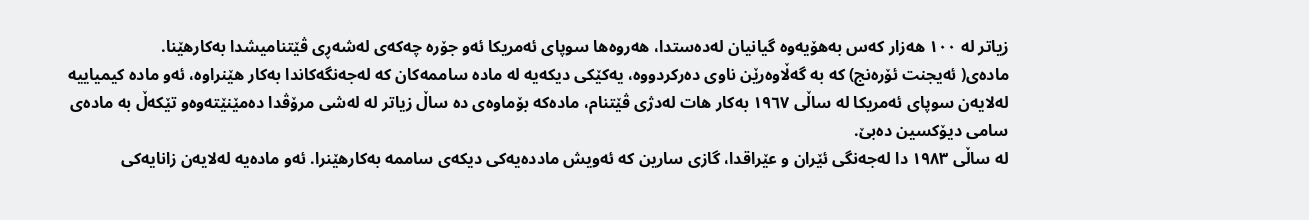زیاتر لە ١٠٠ ھەزار کەس بەھۆیەوە گیانیان لەدەستدا، ھەروەھا سوپای ئەمریکا ئەو جۆرە چەکەی لەشەڕی ڤێتنامیشدا بەکارھێنا.
مادەی( ئەیجنت ئۆرەنج) کە بە گەڵاوەرێن ناوی دەرکردووە، یەکێکی دیکەیە لە مادە ساممەکان کە لەجەنگەکاندا بەکار ھێنراوە، ئەو مادە کیمیاییە لەلایەن سوپای ئەمریکا لە ساڵی ١٩٦٧ بەکار ھات لەدژی ڤێتنام، مادەکە بۆماوەی دە ساڵ زیاتر لە لەشی مرۆڤدا دەمێنێتەوەو تێکەڵ بە مادەی سامی دیۆکسین دەبێ.
لە ساڵی ١٩٨٣ دا لەجەنگی ئێران و عێراقدا، گازی سارین کە ئەویش ماددەیەکی دیکەی ساممە بەکارھێنرا. ئەو مادەیە لەلایەن زانایەکی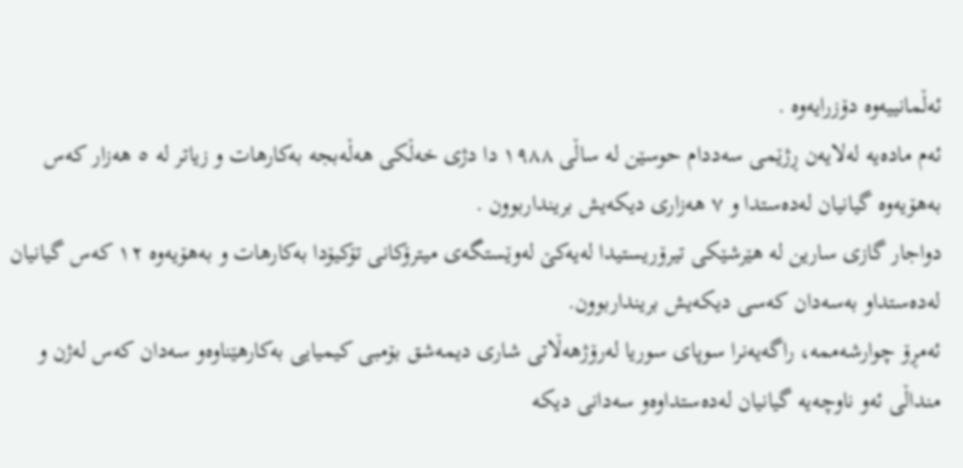ئەڵمانییەوە دۆزرایەوە .
ئەم مادەیە لەلایەن ڕژێمی سەددام حوسێن لە ساڵی ١٩٨٨ دا دژی خەڵکی ھەڵەبجە بەکارھات و زیاتر لە ٥ ھەزار کەس بەھۆیەوە گیانیان لەدەستدا و ٧ ھەزاری دیکەیش برینداربوون .
دواجار گازی سارین لە ھێرشێکی تیرۆریستیدا لەیەکێ لەوێستگەی میترۆکانی تۆکیۆدا بەکارھات و بەھۆیەوە ١٢ کەس گیانیان لەدەستداو بەسەدان کەسی دیکەیش برینداربوون.
ئەمڕۆ چوارشەممە، راگەیەنرا سوپای سوریا لەرۆژھەڵاتی شاری دیمەشق بۆمبی کیمیایی بەکارھێناوەو سەدان کەس لەژن و منداڵی ئەو ناوچەیە گیانیان لەدەستداوەو سەدانی دیکە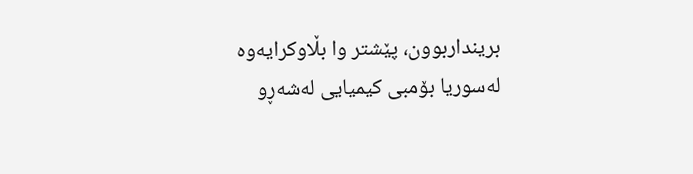برینداربوون، پێشتر وا بڵاوکرایەوە لەسوریا بۆمبی کیمیایی لەشەڕو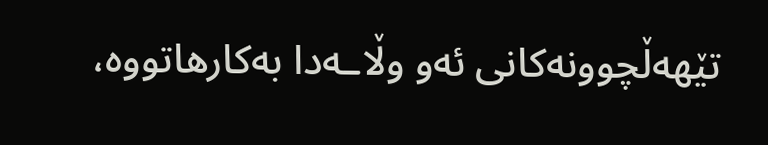تێھەڵچوونەکانی ئەو وڵاـەدا بەکارھاتووە،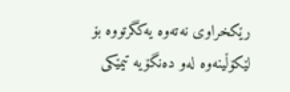رێکخراوی نەتەوە یەکگرتووە بۆ لێکۆڵینەوە لەو دەنگۆیە تیمێکی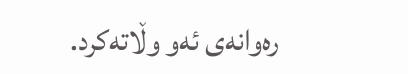رەوانەی ئەو وڵاتەکرد.